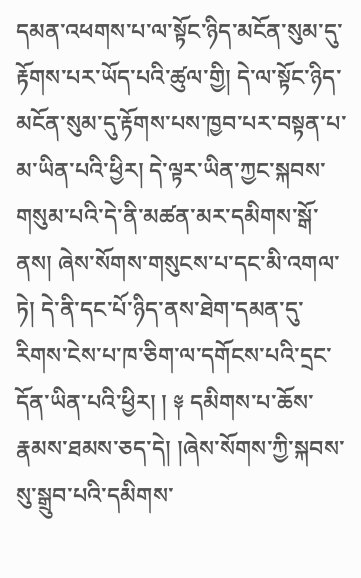དམན་འཕགས་པ་ལ་སྟོང་ཉིད་མངོན་སུམ་དུ་རྟོགས་པར་ཡོད་པའི་ཚུལ་གྱི། དེ་ལ་སྟོང་ཉིད་མངོན་སུམ་དུ་རྟོགས་པས་ཁྱབ་པར་བསྟན་པ་མ་ཡིན་པའི་ཕྱིར། དེ་ལྟར་ཡིན་ཀྱང་སྐབས་གསུམ་པའི་དེ་ནི་མཚན་མར་དམིགས་སྒོ་ནས། ཞེས་སོགས་གསུངས་པ་དང་མི་འགལ་ཏེ། དེ་ནི་དང་པོ་ཉིད་ནས་ཐེག་དམན་དུ་རིགས་ངེས་པ་ཁ་ཅིག་ལ་དགོངས་པའི་དྲང་དོན་ཡིན་པའི་ཕྱིར། ། ༈ དམིགས་པ་ཆོས་རྣམས་ཐམས་ཅད་དེ། །ཞེས་སོགས་ཀྱི་སྐབས་སུ་སྒྲུབ་པའི་དམིགས་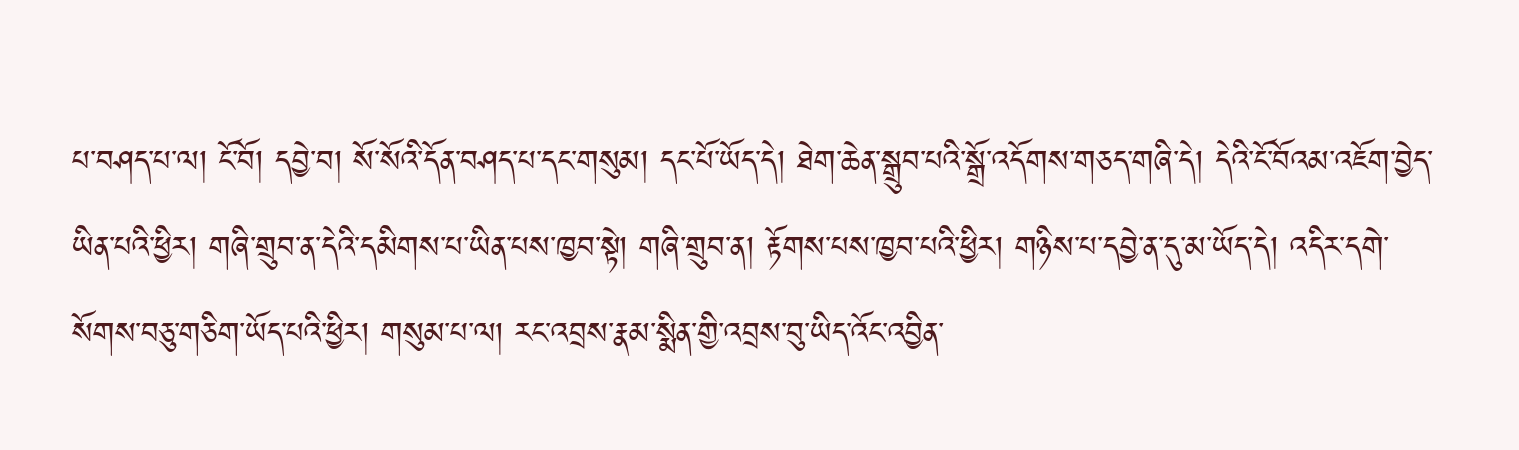པ་བཤད་པ་ལ། ངོ་བོ། དབྱེ་བ། སོ་སོའི་དོན་བཤད་པ་དང་གསུམ། དང་པོ་ཡོད་དེ། ཐེག་ཆེན་སྒྲུབ་པའི་སྒྲོ་འདོགས་གཅད་གཞི་དེ། དེའི་ངོ་བོའམ་འཇོག་བྱེད་ཡིན་པའི་ཕྱིར། གཞི་གྲུབ་ན་དེའི་དམིགས་པ་ཡིན་པས་ཁྱབ་སྟེ། གཞི་གྲུབ་ན། རྟོགས་པས་ཁྱབ་པའི་ཕྱིར། གཉིས་པ་དབྱེ་ན་དུ་མ་ཡོད་དེ། འདིར་དགེ་སོགས་བཅུ་གཅིག་ཡོད་པའི་ཕྱིར། གསུམ་པ་ལ། རང་འབྲས་རྣམ་སྨིན་གྱི་འབྲས་བུ་ཡིད་འོང་འབྱིན་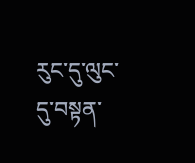རུང་དུ་ལུང་དུ་བསྟན་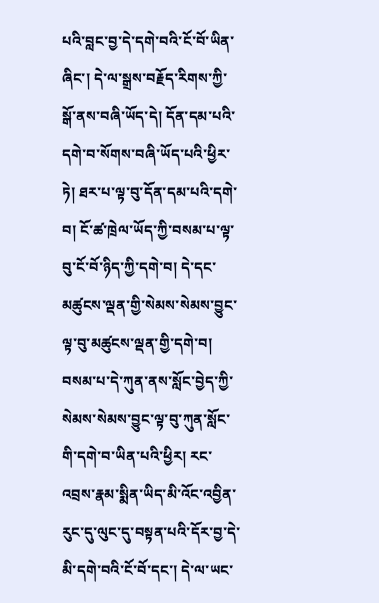པའི་བླང་བྱ་དེ་དགེ་བའི་ངོ་བོ་ཡིན་ཞིང་། དེ་ལ་སྒྲས་བརྗོད་རིགས་ཀྱི་སྒོ་ནས་བཞི་ཡོད་དེ། དོན་དམ་པའི་དགེ་བ་སོགས་བཞི་ཡོད་པའི་ཕྱིར་ཏེ། ཐར་པ་ལྟ་བུ་དོན་དམ་པའི་དགེ་བ། ངོ་ཚ་ཁྲེལ་ཡོད་ཀྱི་བསམ་པ་ལྟ་བུ་ངོ་བོ་ཉིད་ཀྱི་དགེ་བ། དེ་དང་མཚུངས་ལྡན་གྱི་སེམས་སེམས་བྱུང་ལྟ་བུ་མཚུངས་ལྡན་གྱི་དགེ་བ། བསམ་པ་དེ་ཀུན་ནས་སློང་བྱེད་ཀྱི་སེམས་སེམས་བྱུང་ལྟ་བུ་ཀུན་སློང་གི་དགེ་བ་ཡིན་པའི་ཕྱིར། རང་འབྲས་རྣམ་སྨིན་ཡིད་མི་འོང་འབྱིན་རུང་དུ་ལུང་དུ་བསྟན་པའི་དོར་བྱ་དེ་མི་དགེ་བའི་ངོ་བོ་དང་། དེ་ལ་ཡང་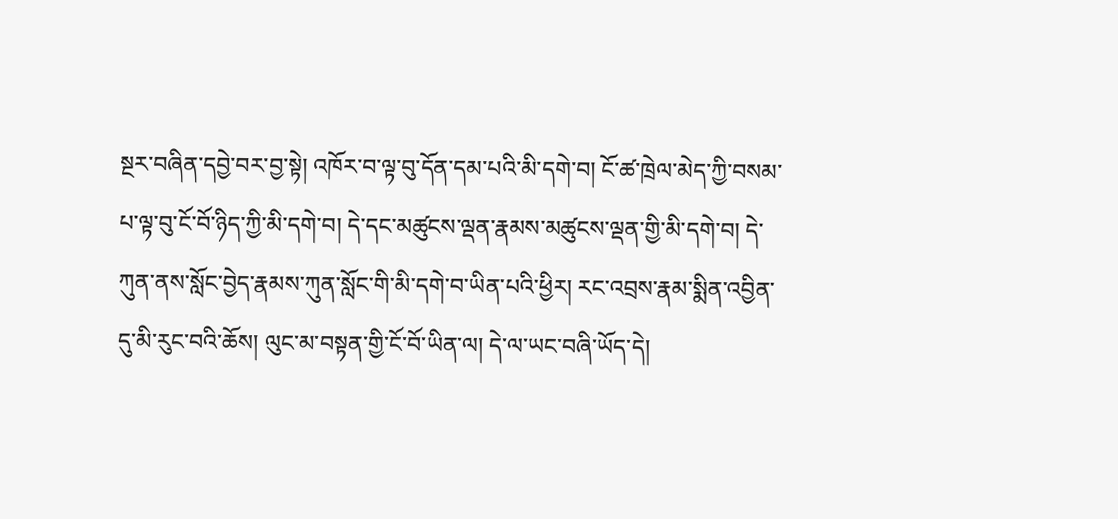སྔར་བཞིན་དབྱེ་བར་བྱ་སྟེ། འཁོར་བ་ལྟ་བུ་དོན་དམ་པའི་མི་དགེ་བ། ངོ་ཚ་ཁྲེལ་མེད་ཀྱི་བསམ་པ་ལྟ་བུ་ངོ་བོ་ཉིད་ཀྱི་མི་དགེ་བ། དེ་དང་མཚུངས་ལྡན་རྣམས་མཚུངས་ལྡན་གྱི་མི་དགེ་བ། དེ་ཀུན་ནས་སློང་བྱེད་རྣམས་ཀུན་སློང་གི་མི་དགེ་བ་ཡིན་པའི་ཕྱིར། རང་འབྲས་རྣམ་སྨིན་འབྱིན་དུ་མི་རུང་བའི་ཆོས། ལུང་མ་བསྟན་གྱི་ངོ་བོ་ཡིན་ལ། དེ་ལ་ཡང་བཞི་ཡོད་དེ།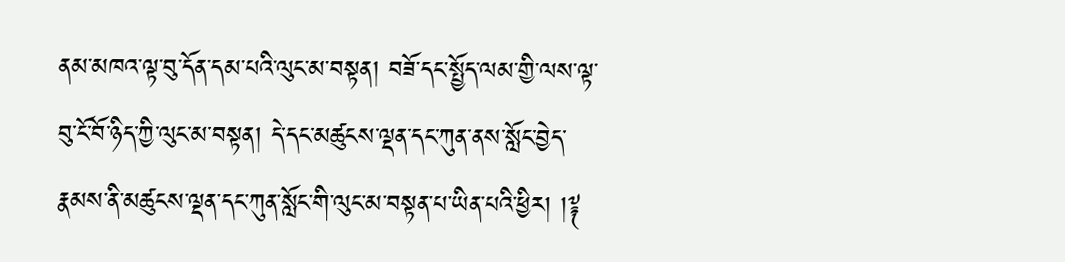ནམ་མཁའ་ལྟ་བུ་དོན་དམ་པའི་ལུང་མ་བསྟན། བཟོ་དང་སྤྱོད་ལམ་གྱི་ལས་ལྟ་བུ་ངོ་བོ་ཉིད་ཀྱི་ལུང་མ་བསྟན། དེ་དང་མཚུངས་ལྡན་དང་ཀུན་ནས་སློང་བྱེད་རྣམས་ནི་མཚུངས་ལྡན་དང་ཀུན་སློང་གི་ལུང་མ་བསྟན་པ་ཡིན་པའི་ཕྱིར། །༈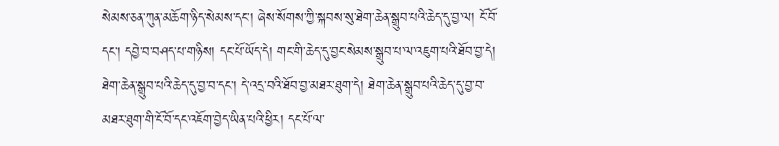སེམས་ཅན་ཀུན་མཆོག་ཉིད་སེམས་དང་། ཞེས་སོགས་ཀྱི་སྐབས་སུ་ཐེག་ཆེན་སྒྲུབ་པའི་ཆེད་དུ་བྱ་ལ། ངོ་བོ་དང་། དབྱེ་བ་བཤད་པ་གཉིས། དང་པོ་ཡོད་དེ། གང་གི་ཆེད་དུ་བྱང་སེམས་སྒྲུབ་པ་ལ་འཇུག་པའི་ཐོབ་བྱ་དེ། ཐེག་ཆེན་སྒྲུབ་པའི་ཆེད་དུ་བྱ་བ་དང་། དེ་འདྲ་བའི་ཐོབ་བྱ་མཐར་ཐུག་དེ། ཐེག་ཆེན་སྒྲུབ་པའི་ཆེད་དུ་བྱ་བ་མཐར་ཐུག་གི་ངོ་བོ་དང་འཇོག་བྱེད་ཡིན་པའི་ཕྱིར། དང་པོ་ལ་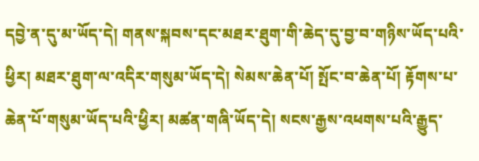དབྱེ་ན་དུ་མ་ཡོད་དེ། གནས་སྐབས་དང་མཐར་ཐུག་གི་ཆེད་དུ་བྱ་བ་གཉིས་ཡོད་པའི་ཕྱིར། མཐར་ཐུག་ལ་འདིར་གསུམ་ཡོད་དེ། སེམས་ཆེན་པོ། སྤོང་བ་ཆེན་པོ། རྟོགས་པ་ཆེན་པོ་གསུམ་ཡོད་པའི་ཕྱིར། མཚན་གཞི་ཡོད་དེ། སངས་རྒྱས་འཕགས་པའི་རྒྱུད་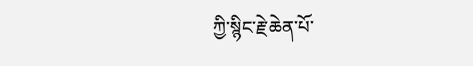ཀྱི་སྙིང་རྗེ་ཆེན་པོ་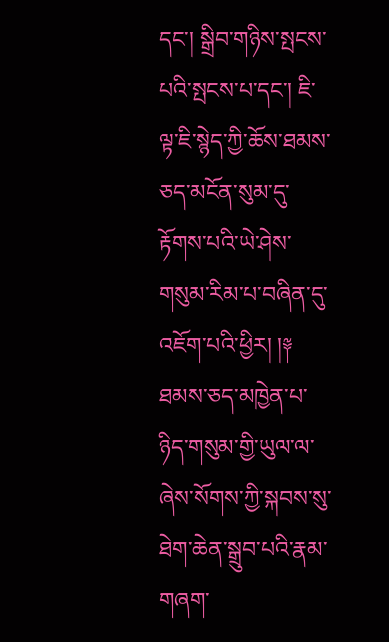དང་། སྒྲིབ་གཉིས་སྤངས་པའི་སྤངས་པ་དང་། ཇི་ལྟ་ཇི་སྙེད་ཀྱི་ཆོས་ཐམས་ཅད་མངོན་སུམ་དུ་རྟོགས་པའི་ཡེ་ཤེས་གསུམ་རིམ་པ་བཞིན་དུ་འཇོག་པའི་ཕྱིར། །༈ ཐམས་ཅད་མཁྱེན་པ་ཉིད་གསུམ་གྱི་ཡུལ་ལ་ཞེས་སོགས་ཀྱི་སྐབས་སུ་ཐེག་ཆེན་སྒྲུབ་པའི་རྣམ་གཞག་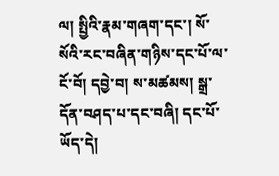ལ། སྤྱིའི་རྣམ་གཞག་དང་། སོ་སོའི་རང་བཞིན་གཉིས་དང་པོ་ལ་ངོ་བོ། དབྱེ་བ། ས་མཚམས། སྒྲ་དོན་བཤད་པ་དང་བཞི། དང་པོ་ཡོད་དེ།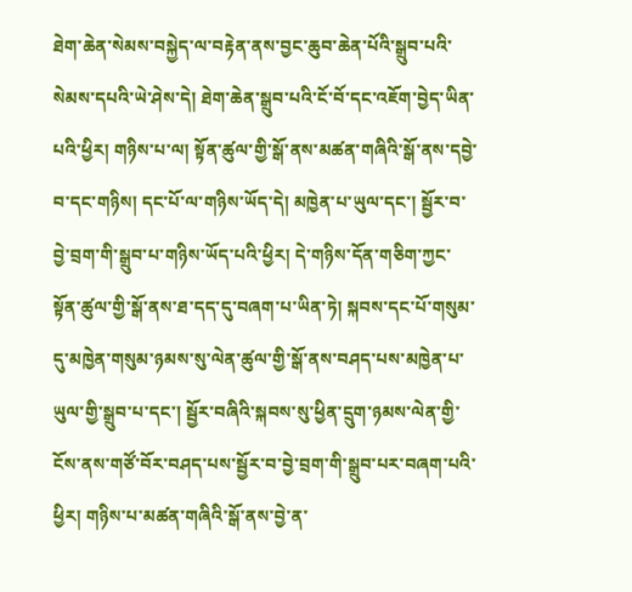ཐེག་ཆེན་སེམས་བསྐྱེད་ལ་བརྟེན་ནས་བྱང་ཆུབ་ཆེན་པོའི་སྒྲུབ་པའི་སེམས་དཔའི་ཡེ་ཤེས་དེ། ཐེག་ཆེན་སྒྲུབ་པའི་ངོ་བོ་དང་འཇོག་བྱེད་ཡིན་པའི་ཕྱིར། གཉིས་པ་ལ། སྟོན་ཚུལ་གྱི་སྒོ་ནས་མཚན་གཞིའི་སྒོ་ནས་དབྱེ་བ་དང་གཉིས། དང་པོ་ལ་གཉིས་ཡོད་དེ། མཁྱེན་པ་ཡུལ་དང་། སྦྱོར་བ་བྱེ་བྲག་གི་སྒྲུབ་པ་གཉིས་ཡོད་པའི་ཕྱིར། དེ་གཉིས་དོན་གཅིག་ཀྱང་སྟོན་ཚུལ་གྱི་སྒོ་ནས་ཐ་དད་དུ་བཞག་པ་ཡིན་ཏེ། སྐབས་དང་པོ་གསུམ་དུ་མཁྱེན་གསུམ་ཉམས་སུ་ལེན་ཚུལ་གྱི་སྒོ་ནས་བཤད་པས་མཁྱེན་པ་ཡུལ་གྱི་སྒྲུབ་པ་དང་། སྦྱོར་བཞིའི་སྐབས་སུ་ཕྱིན་དྲུག་ཉམས་ལེན་གྱི་ངོས་ནས་གཙོ་བོར་བཤད་པས་སྦྱོར་བ་བྱེ་བྲག་གི་སྒྲུབ་པར་བཞག་པའི་ཕྱིར། གཉིས་པ་མཚན་གཞིའི་སྒོ་ནས་བྱེ་ན་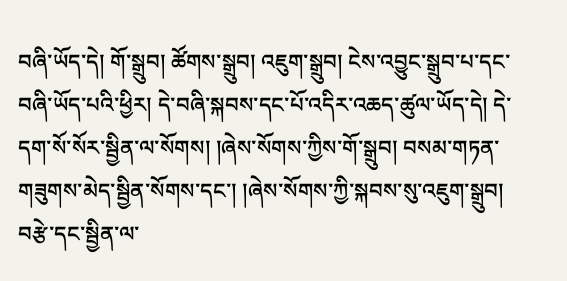བཞི་ཡོད་དེ། གོ་སྒྲུབ། ཚོགས་སྒྲུབ། འཇུག་སྒྲུབ། ངེས་འབྱུང་སྒྲུབ་པ་དང་བཞི་ཡོད་པའི་ཕྱིར། དེ་བཞི་སྐབས་དང་པོ་འདིར་འཆད་ཚུལ་ཡོད་དེ། དེ་དག་སོ་སོར་སྦྱིན་ལ་སོགས། །ཞེས་སོགས་ཀྱིས་གོ་སྒྲུབ། བསམ་གཏན་གཟུགས་མེད་སྦྱིན་སོགས་དང་། །ཞེས་སོགས་ཀྱི་སྐབས་སུ་འཇུག་སྒྲུབ། བརྩེ་དང་སྦྱིན་ལ་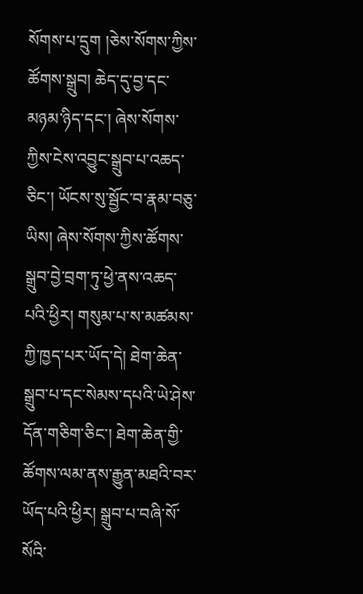སོགས་པ་དྲུག །ཅེས་སོགས་ཀྱིས་ཚོགས་སྒྲུབ། ཆེད་དུ་བྱ་དང་མཉམ་ཉིད་དང་། ཞེས་སོགས་ཀྱིས་ངེས་འབྱུང་སྒྲུབ་པ་འཆད་ཅིང་། ཡོངས་སུ་སྦྱོང་བ་རྣམ་བཅུ་ཡིས། ཞེས་སོགས་ཀྱིས་ཚོགས་སྒྲུབ་བྱེ་བྲག་ཏུ་ཕྱེ་ནས་འཆད་པའི་ཕྱིར། གསུམ་པ་ས་མཚམས་ཀྱི་ཁྱད་པར་ཡོད་དེ། ཐེག་ཆེན་སྒྲུབ་པ་དང་སེམས་དཔའི་ཡེ་ཤེས་དོན་གཅིག་ཅིང་། ཐེག་ཆེན་གྱི་ཚོགས་ལམ་ནས་རྒྱུན་མཐའི་བར་ཡོད་པའི་ཕྱིར། སྒྲུབ་པ་བཞི་སོ་སོའི་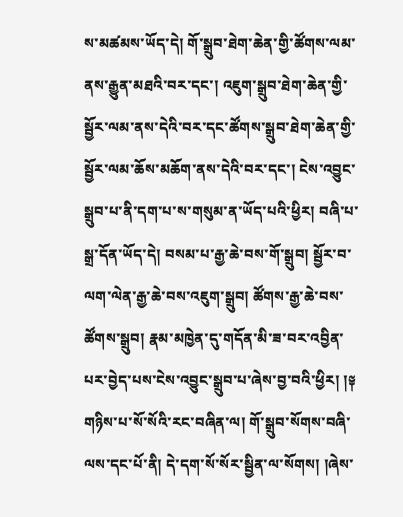ས་མཚམས་ཡོད་དེ། གོ་སྒྲུབ་ཐེག་ཆེན་གྱི་ཚོགས་ལམ་ནས་རྒྱུན་མཐའི་བར་དང་། འཇུག་སྒྲུབ་ཐེག་ཆེན་གྱི་སྦྱོར་ལམ་ནས་དེའི་བར་དང་ཚོགས་སྒྲུབ་ཐེག་ཆེན་གྱི་སྦྱོར་ལམ་ཆོས་མཆོག་ནས་དེའི་བར་དང་། ངེས་འབྱུང་སྒྲུབ་པ་ནི་དག་པ་ས་གསུམ་ན་ཡོད་པའི་ཕྱིར། བཞི་པ་སྒྲ་དོན་ཡོད་དེ། བསམ་པ་རྒྱ་ཆེ་བས་གོ་སྒྲུབ། སྦྱོར་བ་ལག་ལེན་རྒྱ་ཆེ་བས་འཇུག་སྒྲུབ། ཚོགས་རྒྱ་ཆེ་བས་ཚོགས་སྒྲུབ། རྣམ་མཁྱེན་དུ་གདོན་མི་ཟ་བར་འབྱིན་པར་བྱེད་པས་ངེས་འབྱུང་སྒྲུབ་པ་ཞེས་བྱ་བའི་ཕྱིར། །༈ གཉིས་པ་སོ་སོའི་རང་བཞིན་ལ། གོ་སྒྲུབ་སོགས་བཞི་ལས་དང་པོ་ནི། དེ་དག་སོ་སོར་སྦྱིན་ལ་སོགས། །ཞེས་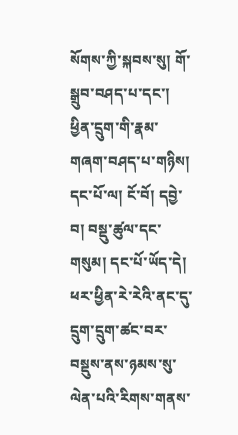སོགས་ཀྱི་སྐབས་སུ། གོ་སྒྲུབ་བཤད་པ་དང་། ཕྱིན་དྲུག་གི་རྣམ་གཞག་བཤད་པ་གཉིས། དང་པོ་ལ། ངོ་བོ། དབྱེ་བ། བསྡུ་ཚུལ་དང་གསུམ། དང་པོ་ཡོད་དེ། ཕར་ཕྱིན་རེ་རེའི་ནང་དུ་དྲུག་དྲུག་ཚང་བར་བསྡུས་ནས་ཉམས་སུ་ལེན་པའི་རིགས་གནས་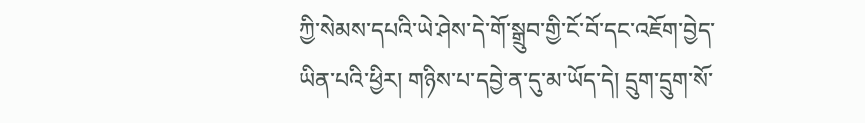ཀྱི་སེམས་དཔའི་ཡེ་ཤེས་དེ་གོ་སྒྲུབ་གྱི་ངོ་བོ་དང་འཇོག་བྱེད་ཡིན་པའི་ཕྱིར། གཉིས་པ་དབྱེ་ན་དུ་མ་ཡོད་དེ། དྲུག་དྲུག་སོ་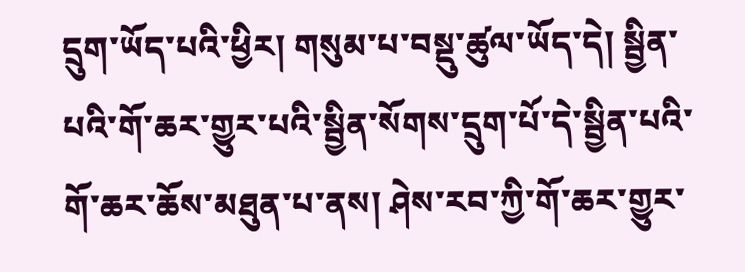དྲུག་ཡོད་པའི་ཕྱིར། གསུམ་པ་བསྡུ་ཚུལ་ཡོད་དེ། སྦྱིན་པའི་གོ་ཆར་གྱུར་པའི་སྦྱིན་སོགས་དྲུག་པོ་དེ་སྦྱིན་པའི་གོ་ཆར་ཆོས་མཐུན་པ་ནས། ཤེས་རབ་ཀྱི་གོ་ཆར་གྱུར་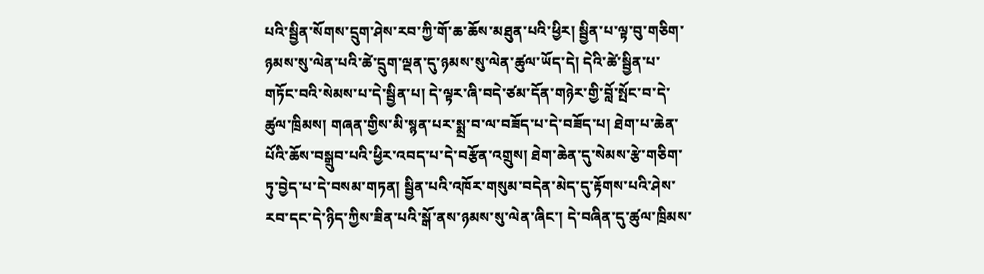པའི་སྦྱིན་སོགས་དྲུག་ཤེས་རབ་ཀྱི་གོ་ཆ་ཆོས་མཐུན་པའི་ཕྱིར། སྦྱིན་པ་ལྟ་བུ་གཅིག་ཉམས་སུ་ལེན་པའི་ཚེ་དྲུག་ལྡན་དུ་ཉམས་སུ་ལེན་ཚུལ་ཡོད་དེ། དེའི་ཚེ་སྦྱིན་པ་གཏོང་བའི་སེམས་པ་དེ་སྦྱིན་པ། དེ་ལྟར་ཞི་བདེ་ཙམ་དོན་གཉེར་གྱི་བློ་སྤོང་བ་དེ་ཚུལ་ཁྲིམས། གཞན་གྱིས་མི་སྙན་པར་སྨྲ་བ་ལ་བཟོད་པ་དེ་བཟོད་པ། ཐེག་པ་ཆེན་པོའི་ཆོས་བསྒྲུབ་པའི་ཕྱིར་འབད་པ་དེ་བརྩོན་འགྲུས། ཐེག་ཆེན་དུ་སེམས་རྩེ་གཅིག་ཏུ་བྱེད་པ་དེ་བསམ་གཏན། སྦྱིན་པའི་འཁོར་གསུམ་བདེན་མེད་དུ་རྟོགས་པའི་ཤེས་རབ་དང་དེ་ཉིད་ཀྱིས་ཟིན་པའི་སྒོ་ནས་ཉམས་སུ་ལེན་ཞིང་། དེ་བཞིན་དུ་ཚུལ་ཁྲིམས་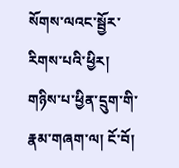སོགས་ལའང་སྦྱོར་རིགས་པའི་ཕྱིར། གཉིས་པ་ཕྱིན་དྲུག་གི་རྣམ་གཞག་ལ། ངོ་བོ།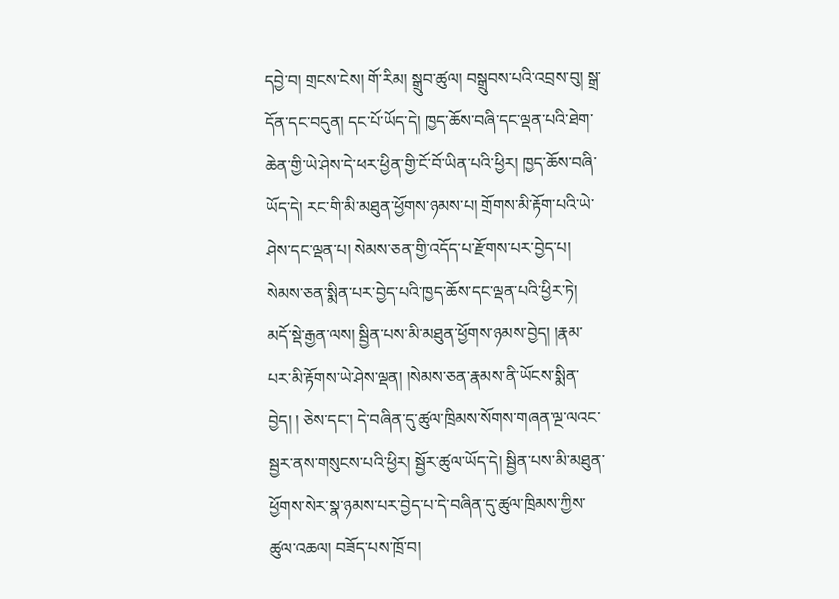དབྱེ་བ། གྲངས་ངེས། གོ་རིམ། སྒྲུབ་ཚུལ། བསྒྲུབས་པའི་འབྲས་བུ། སྒྲ་དོན་དང་བདུན། དང་པོ་ཡོད་དེ། ཁྱད་ཆོས་བཞི་དང་ལྡན་པའི་ཐེག་ཆེན་གྱི་ཡེ་ཤེས་དེ་ཕར་ཕྱིན་གྱི་ངོ་བོ་ཡིན་པའི་ཕྱིར། ཁྱད་ཆོས་བཞི་ཡོད་དེ། རང་གི་མི་མཐུན་ཕྱོགས་ཉམས་པ། གྲོགས་མི་རྟོག་པའི་ཡེ་ཤེས་དང་ལྡན་པ། སེམས་ཅན་གྱི་འདོད་པ་རྫོགས་པར་བྱེད་པ། སེམས་ཅན་སྨིན་པར་བྱེད་པའི་ཁྱད་ཆོས་དང་ལྡན་པའི་ཕྱིར་ཏེ། མདོ་སྡེ་རྒྱན་ལས། སྦྱིན་པས་མི་མཐུན་ཕྱོགས་ཉམས་བྱེད། །རྣམ་པར་མི་རྟོགས་ཡེ་ཤེས་ལྡན། །སེམས་ཅན་རྣམས་ནི་ཡོངས་སྨིན་བྱེད། ། ཅེས་དང་། དེ་བཞིན་དུ་ཚུལ་ཁྲིམས་སོགས་གཞན་ལྔ་ལའང་སྦྱར་ནས་གསུངས་པའི་ཕྱིར། སྦྱོར་ཚུལ་ཡོད་དེ། སྦྱིན་པས་མི་མཐུན་ཕྱོགས་སེར་སྣ་ཉམས་པར་བྱེད་པ་དེ་བཞིན་དུ་ཚུལ་ཁྲིམས་ཀྱིས་ཚུལ་འཆལ། བཟོད་པས་ཁྲོ་བ།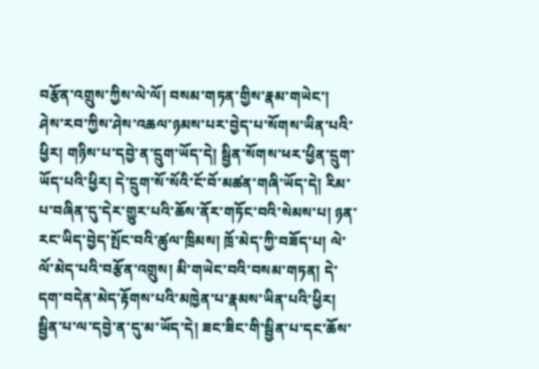བརྩོན་འགྲུས་ཀྱིས་ལེ་ལོ། བསམ་གཏན་གྱིས་རྣམ་གཡེང་། ཤེས་རབ་ཀྱིས་ཤེས་འཆལ་ཉམས་པར་བྱེད་པ་སོགས་ཡིན་པའི་ཕྱིར། གཉིས་པ་དབྱེ་ན་དྲུག་ཡོད་དེ། སྦྱིན་སོགས་ཕར་ཕྱིན་དྲུག་ཡོད་པའི་ཕྱིར། དེ་དྲུག་སོ་སོའི་ངོ་བོ་མཚན་གཞི་ཡོད་དེ། རིམ་པ་བཞིན་དུ་དེར་གྱུར་པའི་ཆོས་ནོར་གཏོང་བའི་སེམས་པ། ཉན་རང་ཡིད་བྱེད་སྤོང་བའི་ཚུལ་ཁྲིམས། ཁྲོ་མེད་ཀྱི་བཟོད་པ། ལེ་ལོ་མེད་པའི་བརྩོན་འགྲུས། མི་གཡེང་བའི་བསམ་གཏན། དེ་དག་བདེན་མེད་རྟོགས་པའི་མཁྱེན་པ་རྣམས་ཡིན་པའི་ཕྱིར། སྦྱིན་པ་ལ་དབྱེ་ན་དུ་མ་ཡོད་དེ། ཟང་ཟིང་གི་སྦྱིན་པ་དང་ཆོས་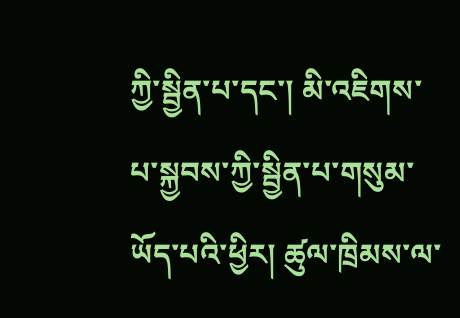ཀྱི་སྦྱིན་པ་དང་། མི་འཇིགས་པ་སྐྱབས་ཀྱི་སྦྱིན་པ་གསུམ་ཡོད་པའི་ཕྱིར། ཚུལ་ཁྲིམས་ལ་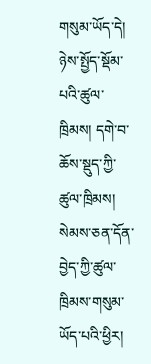གསུམ་ཡོད་དེ། ཉེས་སྤྱོད་སྡོམ་པའི་ཚུལ་ཁྲིམས། དགེ་བ་ཆོས་སྡུད་ཀྱི་ཚུལ་ཁྲིམས། སེམས་ཅན་དོན་བྱེད་ཀྱི་ཚུལ་ཁྲིམས་གསུམ་ཡོད་པའི་ཕྱིར།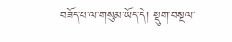བཟོད་པ་ལ་གསུམ་ཡོད་དེ། སྡུག་བསྔལ་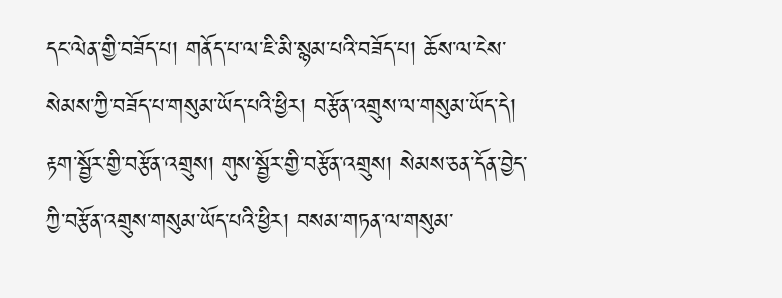དང་ལེན་གྱི་བཟོད་པ། གནོད་པ་ལ་ཇི་མི་སྙམ་པའི་བཟོད་པ། ཆོས་ལ་ངེས་སེམས་ཀྱི་བཟོད་པ་གསུམ་ཡོད་པའི་ཕྱིར། བརྩོན་འགྲུས་ལ་གསུམ་ཡོད་དེ། རྟག་སྦྱོར་གྱི་བརྩོན་འགྲུས། གུས་སྦྱོར་གྱི་བརྩོན་འགྲུས། སེམས་ཅན་དོན་བྱེད་ཀྱི་བརྩོན་འགྲུས་གསུམ་ཡོད་པའི་ཕྱིར། བསམ་གཏན་ལ་གསུམ་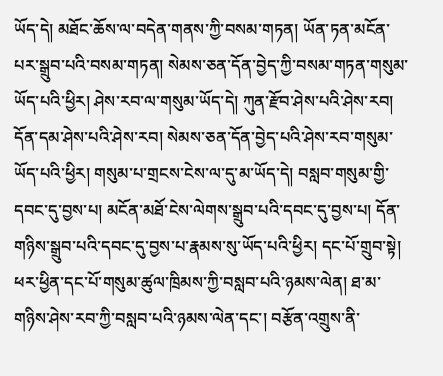ཡོད་དེ། མཐོང་ཆོས་ལ་བདེན་གནས་ཀྱི་བསམ་གཏན། ཡོན་ཏན་མངོན་པར་སྒྲུབ་པའི་བསམ་གཏན། སེམས་ཅན་དོན་བྱེད་ཀྱི་བསམ་གཏན་གསུམ་ཡོད་པའི་ཕྱིར། ཤེས་རབ་ལ་གསུམ་ཡོད་དེ། ཀུན་རྫོབ་ཤེས་པའི་ཤེས་རབ། དོན་དམ་ཤེས་པའི་ཤེས་རབ། སེམས་ཅན་དོན་བྱེད་པའི་ཤེས་རབ་གསུམ་ཡོད་པའི་ཕྱིར། གསུམ་པ་གྲངས་ངེས་ལ་དུ་མ་ཡོད་དེ། བསླབ་གསུམ་གྱི་དབང་དུ་བྱས་པ། མངོན་མཐོ་ངེས་ལེགས་སྒྲུབ་པའི་དབང་དུ་བྱས་པ། དོན་གཉིས་སྒྲུབ་པའི་དབང་དུ་བྱས་པ་རྣམས་སུ་ཡོད་པའི་ཕྱིར། དང་པོ་གྲུབ་སྟེ། ཕར་ཕྱིན་དང་པོ་གསུམ་ཚུལ་ཁྲིམས་ཀྱི་བསླབ་པའི་ཉམས་ལེན། ཐ་མ་གཉིས་ཤེས་རབ་ཀྱི་བསླབ་པའི་ཉམས་ལེན་དང་། བརྩོན་འགྲུས་ནི་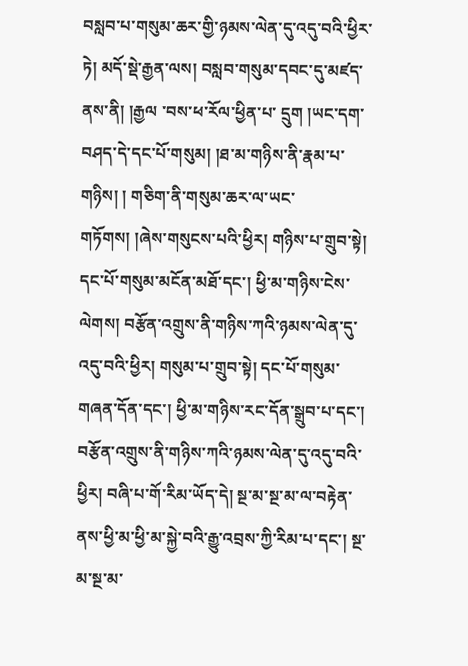བསླབ་པ་གསུམ་ཆར་གྱི་ཉམས་ལེན་དུ་འདུ་བའི་ཕྱིར་ཏེ། མདོ་སྡེ་རྒྱན་ལས། བསླབ་གསུམ་དབང་དུ་མཛད་ནས་ནི། །རྒྱལ ་བས་ཕ་རོལ་ཕྱིན་པ་ དྲུག །ཡང་དག་བཤད་དེ་དང་པོ་གསུམ། །ཐ་མ་གཉིས་ནི་རྣམ་པ་གཉིས། ། གཅིག་ནི་གསུམ་ཆར་ལ་ཡང་གཏོགས། །ཞེས་གསུངས་པའི་ཕྱིར། གཉིས་པ་གྲུབ་སྟེ། དང་པོ་གསུམ་མངོན་མཐོ་དང་། ཕྱི་མ་གཉིས་ངེས་ལེགས། བརྩོན་འགྲུས་ནི་གཉིས་ཀའི་ཉམས་ལེན་དུ་འདུ་བའི་ཕྱིར། གསུམ་པ་གྲུབ་སྟེ། དང་པོ་གསུམ་གཞན་དོན་དང་། ཕྱི་མ་གཉིས་རང་དོན་སྒྲུབ་པ་དང་། བརྩོན་འགྲུས་ནི་གཉིས་ཀའི་ཉམས་ལེན་དུ་འདུ་བའི་ཕྱིར། བཞི་པ་གོ་རིམ་ཡོད་དེ། སྔ་མ་སྔ་མ་ལ་བརྟེན་ནས་ཕྱི་མ་ཕྱི་མ་སྐྱེ་བའི་རྒྱུ་འབྲས་ཀྱི་རིམ་པ་དང་། སྔ་མ་སྔ་མ་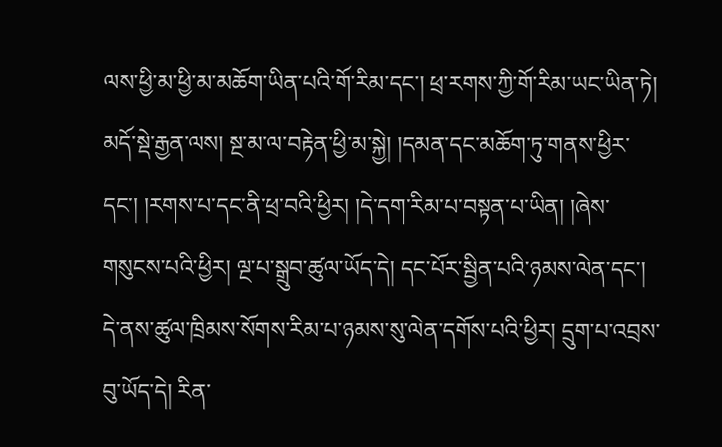ལས་ཕྱི་མ་ཕྱི་མ་མཆོག་ཡིན་པའི་གོ་རིམ་དང་། ཕྲ་རགས་ཀྱི་གོ་རིམ་ཡང་ཡིན་ཏེ། མདོ་སྡེ་རྒྱན་ལས། སྔ་མ་ལ་བརྟེན་ཕྱི་མ་སྐྱེ། །དམན་དང་མཆོག་ཏུ་གནས་ཕྱིར་དང་། །རགས་པ་དང་ནི་ཕྲ་བའི་ཕྱིར། །དེ་དག་རིམ་པ་བསྟན་པ་ཡིན། །ཞེས་གསུངས་པའི་ཕྱིར། ལྔ་པ་སྒྲུབ་ཚུལ་ཡོད་དེ། དང་པོར་སྦྱིན་པའི་ཉམས་ལེན་དང་། དེ་ནས་ཚུལ་ཁྲིམས་སོགས་རིམ་པ་ཉམས་སུ་ལེན་དགོས་པའི་ཕྱིར། དྲུག་པ་འབྲས་བུ་ཡོད་དེ། རིན་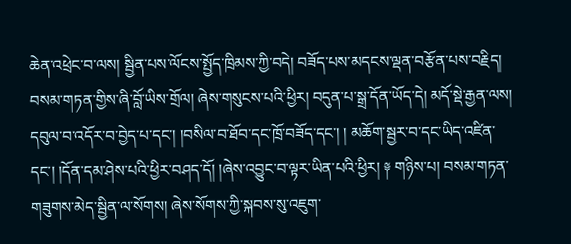ཆེན་འཕྲེང་བ་ལས། སྦྱིན་པས་ལོངས་སྤྱོད་ཁྲིམས་ཀྱི་བདེ། བཟོད་པས་མདངས་ལྡན་བརྩོན་པས་བརྗིད། བསམ་གཏན་གྱིས་ཞི་བློ་ཡིས་གྲོལ། ཞེས་གསུངས་པའི་ཕྱིར། བདུན་པ་སྒྲ་དོན་ཡོད་དེ། མདོ་སྡེ་རྒྱན་ལས། དབུལ་བ་འདོར་བ་བྱེད་པ་དང་། །བསིལ་བ་ཐོབ་དང་ཁྲོ་བཟོད་དང་། ། མཆོག་སྦྱར་བ་དང་ཡིད་འཛིན་དང་། །དོན་དམ་ཤེས་པའི་ཕྱིར་བཤད་དོ། །ཞེས་འབྱུང་བ་ལྟར་ཡིན་པའི་ཕྱིར། ༈ གཉིས་པ། བསམ་གཏན་གཟུགས་མེད་སྦྱིན་ལ་སོགས། ཞེས་སོགས་ཀྱི་སྐབས་སུ་འཇུག་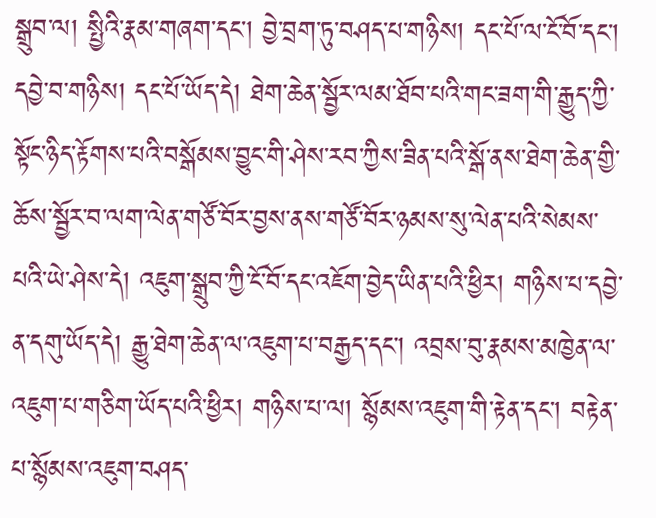སྒྲུབ་ལ། སྤྱིའི་རྣམ་གཞག་དང་། བྱེ་བྲག་ཏུ་བཤད་པ་གཉིས། དང་པོ་ལ་ངོ་བོ་དང་། དབྱེ་བ་གཉིས། དང་པོ་ཡོད་དེ། ཐེག་ཆེན་སྦྱོར་ལམ་ཐོབ་པའི་གང་ཟག་གི་རྒྱུད་ཀྱི་སྟོང་ཉིད་རྟོགས་པའི་བསྒོམས་བྱུང་གི་ཤེས་རབ་ཀྱིས་ཟིན་པའི་སྒོ་ནས་ཐེག་ཆེན་གྱི་ཆོས་སྦྱོར་བ་ལག་ལེན་གཙོ་བོར་བྱས་ནས་གཙོ་བོར་ཉམས་སུ་ལེན་པའི་སེམས་པའི་ཡེ་ཤེས་དེ། འཇུག་སྒྲུབ་ཀྱི་ངོ་བོ་དང་འཇོག་བྱེད་ཡིན་པའི་ཕྱིར། གཉིས་པ་དབྱེ་ན་དགུ་ཡོད་དེ། རྒྱུ་ཐེག་ཆེན་ལ་འཇུག་པ་བརྒྱད་དང་། འབྲས་བུ་རྣམས་མཁྱེན་ལ་འཇུག་པ་གཅིག་ཡོད་པའི་ཕྱིར། གཉིས་པ་ལ། སྙོམས་འཇུག་གི་རྟེན་དང་། བརྟེན་པ་སྙོམས་འཇུག་བཤད་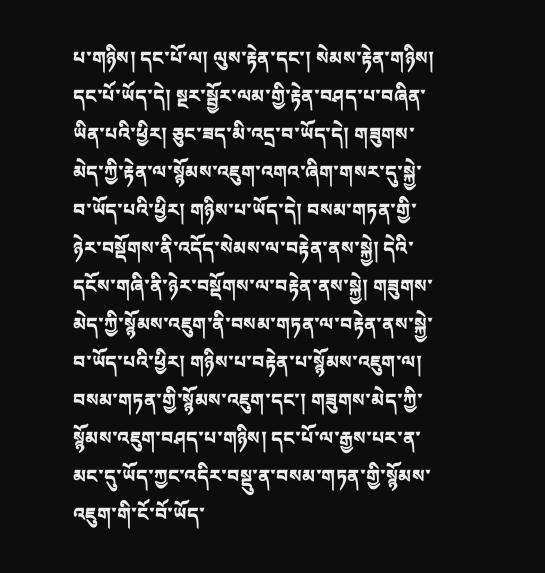པ་གཉིས། དང་པོ་ལ། ལུས་རྟེན་དང་། སེམས་རྟེན་གཉིས། དང་པོ་ཡོད་དེ། སྔར་སྦྱོར་ལམ་གྱི་རྟེན་བཤད་པ་བཞིན་ཡིན་པའི་ཕྱིར། ཅུང་ཟད་མི་འདྲ་བ་ཡོད་དེ། གཟུགས་མེད་ཀྱི་རྟེན་ལ་སྙོམས་འཇུག་འགའ་ཞིག་གསར་དུ་སྐྱེ་བ་ཡོད་པའི་ཕྱིར། གཉིས་པ་ཡོད་དེ། བསམ་གཏན་གྱི་ཉེར་བསྡོགས་ནི་འདོད་སེམས་ལ་བརྟེན་ནས་སྐྱེ། དེའི་དངོས་གཞི་ནི་ཉེར་བསྡོགས་ལ་བརྟེན་ནས་སྐྱེ། གཟུགས་མེད་ཀྱི་སྙོམས་འཇུག་ནི་བསམ་གཏན་ལ་བརྟེན་ནས་སྐྱེ་བ་ཡོད་པའི་ཕྱིར། གཉིས་པ་བརྟེན་པ་སྙོམས་འཇུག་ལ། བསམ་གཏན་གྱི་སྙོམས་འཇུག་དང་། གཟུགས་མེད་ཀྱི་སྙོམས་འཇུག་བཤད་པ་གཉིས། དང་པོ་ལ་རྒྱས་པར་ན་མང་དུ་ཡོད་ཀྱང་འདིར་བསྡུ་ན་བསམ་གཏན་གྱི་སྙོམས་འཇུག་གི་ངོ་བོ་ཡོད་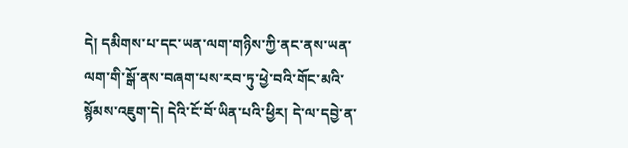དེ། དམིགས་པ་དང་ཡན་ལག་གཉིས་ཀྱི་ནང་ནས་ཡན་ལག་གི་སྒོ་ནས་བཞག་པས་རབ་ཏུ་ཕྱེ་བའི་གོང་མའི་སྙོམས་འཇུག་དེ། དེའི་ངོ་བོ་ཡིན་པའི་ཕྱིར། དེ་ལ་དབྱེ་ན་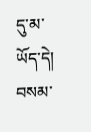དུ་མ་ཡོད་དེ། བསམ་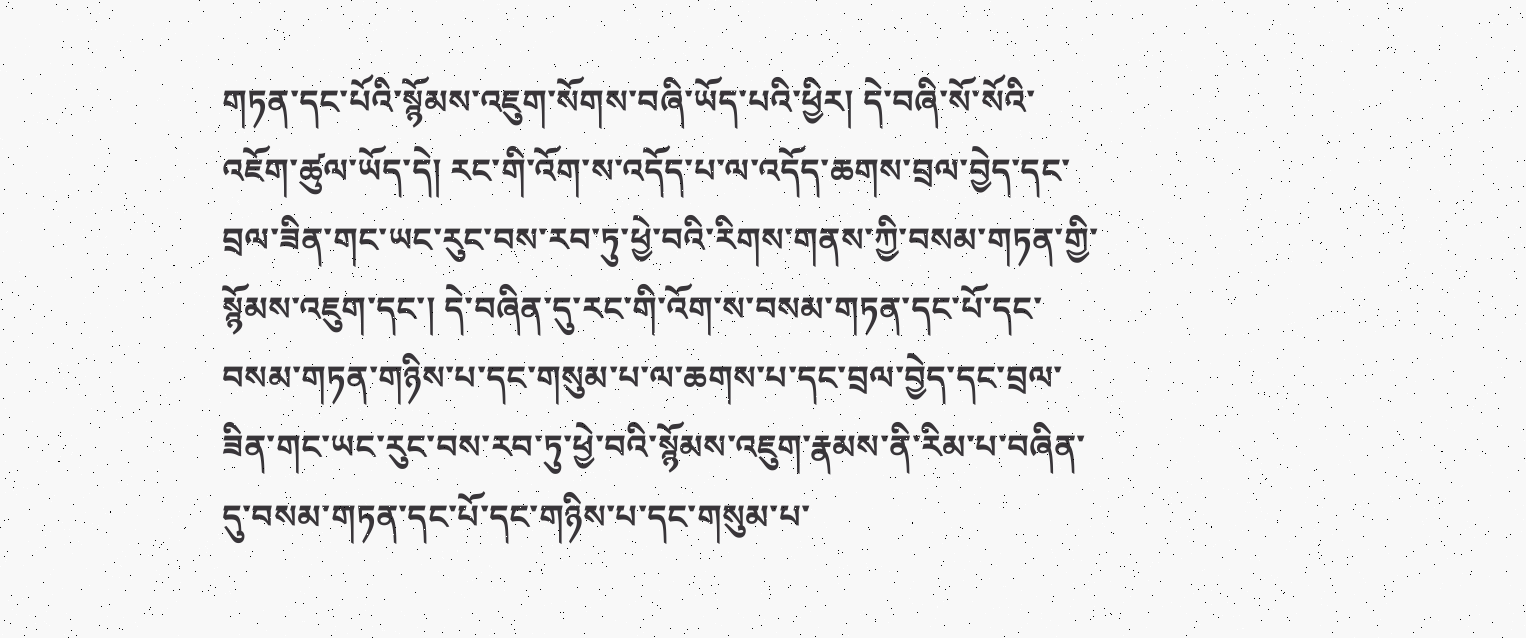གཏན་དང་པོའི་སྙོམས་འཇུག་སོགས་བཞི་ཡོད་པའི་ཕྱིར། དེ་བཞི་སོ་སོའི་འཇོག་ཚུལ་ཡོད་དེ། རང་གི་འོག་ས་འདོད་པ་ལ་འདོད་ཆགས་བྲལ་བྱེད་དང་བྲལ་ཟིན་གང་ཡང་རུང་བས་རབ་ཏུ་ཕྱེ་བའི་རིགས་གནས་ཀྱི་བསམ་གཏན་གྱི་སྙོམས་འཇུག་དང་། དེ་བཞིན་དུ་རང་གི་འོག་ས་བསམ་གཏན་དང་པོ་དང་བསམ་གཏན་གཉིས་པ་དང་གསུམ་པ་ལ་ཆགས་པ་དང་བྲལ་བྱེད་དང་བྲལ་ཟིན་གང་ཡང་རུང་བས་རབ་ཏུ་ཕྱེ་བའི་སྙོམས་འཇུག་རྣམས་ནི་རིམ་པ་བཞིན་དུ་བསམ་གཏན་དང་པོ་དང་གཉིས་པ་དང་གསུམ་པ་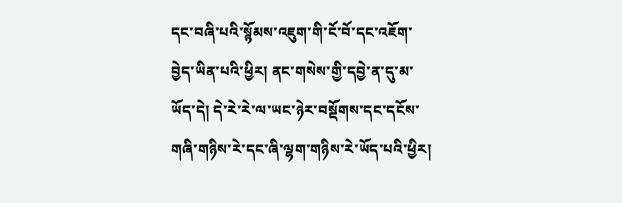དང་བཞི་པའི་སྙོམས་འཇུག་གི་ངོ་བོ་དང་འཇོག་བྱེད་ཡིན་པའི་ཕྱིར། ནང་གསེས་གྱི་དབྱེ་ན་དུ་མ་ཡོད་དེ། དེ་རེ་རེ་ལ་ཡང་ཉེར་བསྡོགས་དང་དངོས་གཞི་གཉིས་རེ་དང་ཞི་ལྷག་གཉིས་རེ་ཡོད་པའི་ཕྱིར།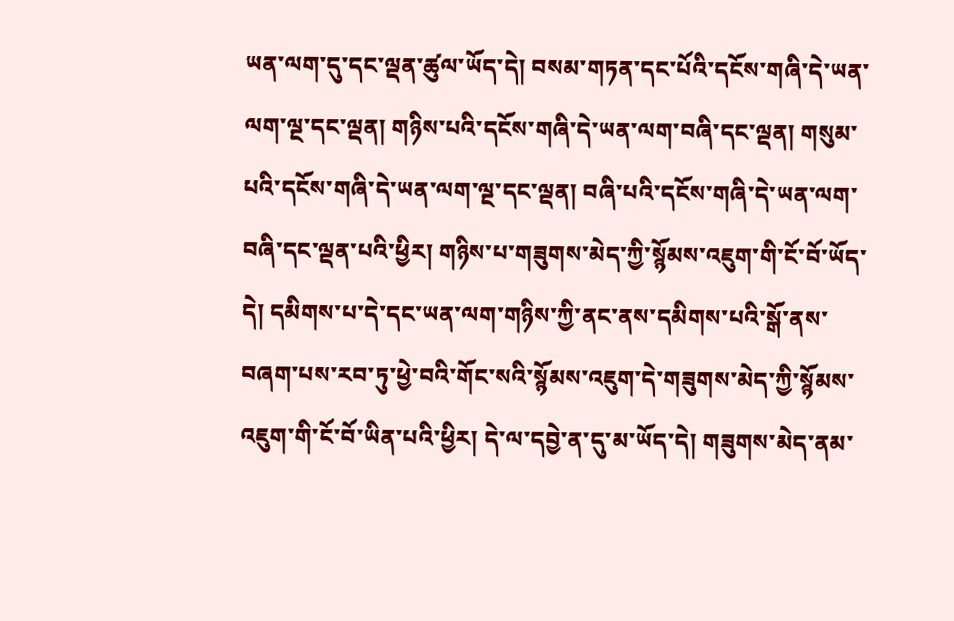ཡན་ལག་དུ་དང་ལྡན་ཚུལ་ཡོད་དེ། བསམ་གཏན་དང་པོའི་དངོས་གཞི་དེ་ཡན་ལག་ལྔ་དང་ལྡན། གཉིས་པའི་དངོས་གཞི་དེ་ཡན་ལག་བཞི་དང་ལྡན། གསུམ་པའི་དངོས་གཞི་དེ་ཡན་ལག་ལྔ་དང་ལྡན། བཞི་པའི་དངོས་གཞི་དེ་ཡན་ལག་བཞི་དང་ལྡན་པའི་ཕྱིར། གཉིས་པ་གཟུགས་མེད་ཀྱི་སྙོམས་འཇུག་གི་ངོ་བོ་ཡོད་དེ། དམིགས་པ་དེ་དང་ཡན་ལག་གཉིས་ཀྱི་ནང་ནས་དམིགས་པའི་སྒོ་ནས་བཞག་པས་རབ་ཏུ་ཕྱེ་བའི་གོང་སའི་སྙོམས་འཇུག་དེ་གཟུགས་མེད་ཀྱི་སྙོམས་འཇུག་གི་ངོ་བོ་ཡིན་པའི་ཕྱིར། དེ་ལ་དབྱེ་ན་དུ་མ་ཡོད་དེ། གཟུགས་མེད་ནམ་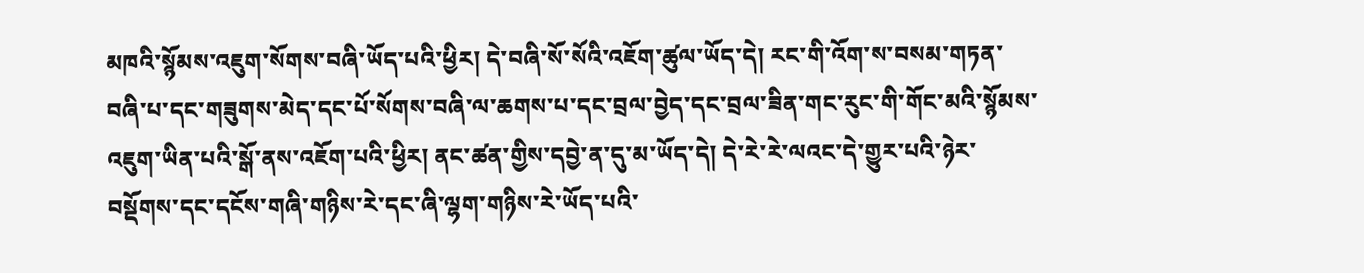མཁའི་སྙོམས་འཇུག་སོགས་བཞི་ཡོད་པའི་ཕྱིར། དེ་བཞི་སོ་སོའི་འཇོག་ཚུལ་ཡོད་དེ། རང་གི་འོག་ས་བསམ་གཏན་བཞི་པ་དང་གཟུགས་མེད་དང་པོ་སོགས་བཞི་ལ་ཆགས་པ་དང་བྲལ་བྱེད་དང་བྲལ་ཟིན་གང་རུང་གི་གོང་མའི་སྙོམས་འཇུག་ཡིན་པའི་སྒོ་ནས་འཇོག་པའི་ཕྱིར། ནང་ཚན་གྱིས་དབྱེ་ན་དུ་མ་ཡོད་དེ། དེ་རེ་རེ་ལའང་དེ་གྱུར་པའི་ཉེར་བསྡོགས་དང་དངོས་གཞི་གཉིས་རེ་དང་ཞི་ལྷག་གཉིས་རེ་ཡོད་པའི་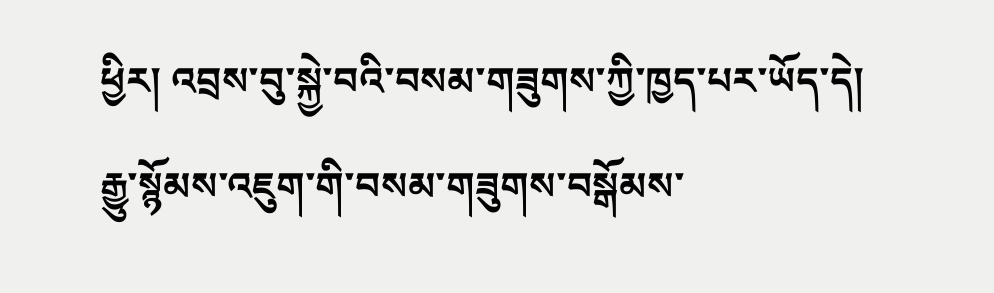ཕྱིར། འབྲས་བུ་སྐྱེ་བའི་བསམ་གཟུགས་ཀྱི་ཁྱད་པར་ཡོད་དེ། རྒྱུ་སྙོམས་འཇུག་གི་བསམ་གཟུགས་བསྒོམས་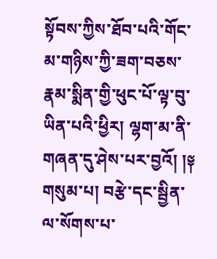སྟོབས་ཀྱིས་ཐོབ་པའི་གོང་མ་གཉིས་ཀྱི་ཟག་བཅས་རྣམ་སྨིན་གྱི་ཕུང་པོ་ལྟ་བུ་ཡིན་པའི་ཕྱིར། ལྷག་མ་ནི་གཞན་དུ་ཤེས་པར་བྱའོ། །༈ གསུམ་པ། བརྩེ་དང་སྦྱིན་ལ་སོགས་པ་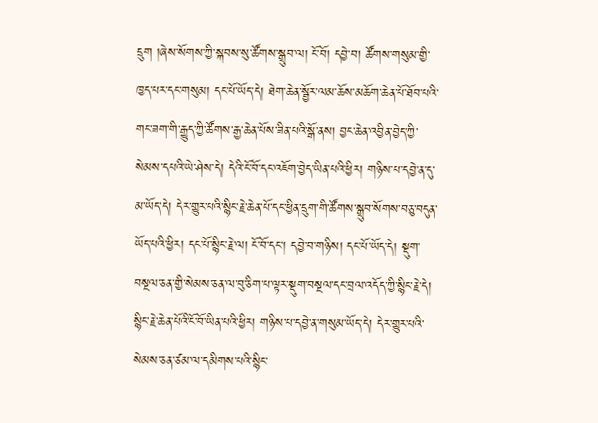དྲུག །ཞེས་སོགས་ཀྱི་སྐབས་སུ་ཚོགས་སྒྲུབ་ལ། ངོ་བོ། དབྱེ་བ། ཚོགས་གསུམ་གྱི་ཁྱད་པར་དང་གསུམ། དང་པོ་ཡོད་དེ། ཐེག་ཆེན་སྦྱོར་ལམ་ཆོས་མཆོག་ཆེན་པོ་ཐོབ་པའི་གང་ཟག་གི་རྒྱུད་ཀྱི་ཚོགས་རྒྱ་ཆེན་པོས་ཟིན་པའི་སྒོ་ནས། བྱང་ཆེན་འབྱིན་བྱེད་ཀྱི་སེམས་དཔའི་ཡེ་ཤེས་དེ། དེའི་ངོ་བོ་དང་འཇོག་བྱེད་ཡིན་པའི་ཕྱིར། གཉིས་པ་དབྱེ་ན་དུ་མ་ཡོད་དེ། དེར་གྱུར་པའི་སྙིང་རྗེ་ཆེན་པོ་དང་ཕྱིན་དྲུག་གི་ཚོགས་སྒྲུབ་སོགས་བཅུ་བདུན་ཡོད་པའི་ཕྱིར། དང་པོ་སྙིང་རྗེ་ལ། ངོ་བོ་དང་། དབྱེ་བ་གཉིས། དང་པོ་ཡོད་དེ། སྡུག་བསྔལ་ཅན་གྱི་སེམས་ཅན་ལ་བུ་ཅིག་པ་ལྟར་སྡུག་བསྔལ་དང་བྲལ་འདོད་ཀྱི་སྙིང་རྗེ་དེ། སྙིང་རྗེ་ཆེན་པོའི་ངོ་བོ་ཡིན་པའི་ཕྱིར། གཉིས་པ་དབྱེ་ན་གསུམ་ཡོད་དེ། དེར་གྱུར་པའི་སེམས་ཅན་ཙམ་ལ་དམིགས་པའི་སྙིང་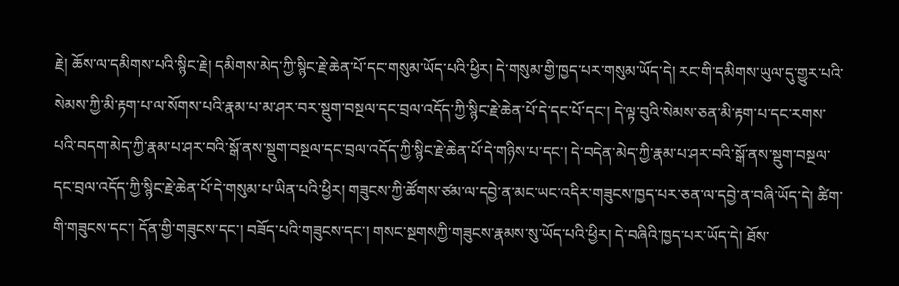རྗེ། ཆོས་ལ་དམིགས་པའི་སྙིང་རྗེ། དམིགས་མེད་ཀྱི་སྙིང་རྗེ་ཆེན་པོ་དང་གསུམ་ཡོད་པའི་ཕྱིར། དེ་གསུམ་གྱི་ཁྱད་པར་གསུམ་ཡོད་དེ། རང་གི་དམིགས་ཡུལ་དུ་གྱུར་པའི་སེམས་ཀྱི་མི་རྟག་པ་ལ་སོགས་པའི་རྣམ་པ་མ་ཤར་བར་སྡུག་བསྔལ་དང་བྲལ་འདོད་ཀྱི་སྙིང་རྗེ་ཆེན་པོ་དེ་དང་པོ་དང་། དེ་ལྟ་བུའི་སེམས་ཅན་མི་རྟག་པ་དང་རགས་པའི་བདག་མེད་ཀྱི་རྣམ་པ་ཤར་བའི་སྒོ་ནས་སྡུག་བསྔལ་དང་བྲལ་འདོད་ཀྱི་སྙིང་རྗེ་ཆེན་པོ་དེ་གཉིས་པ་དང་། དེ་བདེན་མེད་ཀྱི་རྣམ་པ་ཤར་བའི་སྒོ་ནས་སྡུག་བསྔལ་དང་བྲལ་འདོད་ཀྱི་སྙིང་རྗེ་ཆེན་པོ་དེ་གསུམ་པ་ཡིན་པའི་ཕྱིར། གཟུངས་ཀྱི་ཚོགས་ཙམ་ལ་དབྱེ་ན་མང་ཡང་འདིར་གཟུངས་ཁྱད་པར་ཅན་ལ་དབྱེ་ན་བཞི་ཡོད་དེ། ཚིག་གི་གཟུངས་དང་། དོན་གྱི་གཟུངས་དང་། བཟོད་པའི་གཟུངས་དང་། གསང་སྔགསཀྱི་གཟུངས་རྣམས་སུ་ཡོད་པའི་ཕྱིར། དེ་བཞིའི་ཁྱད་པར་ཡོད་དེ། ཐོས་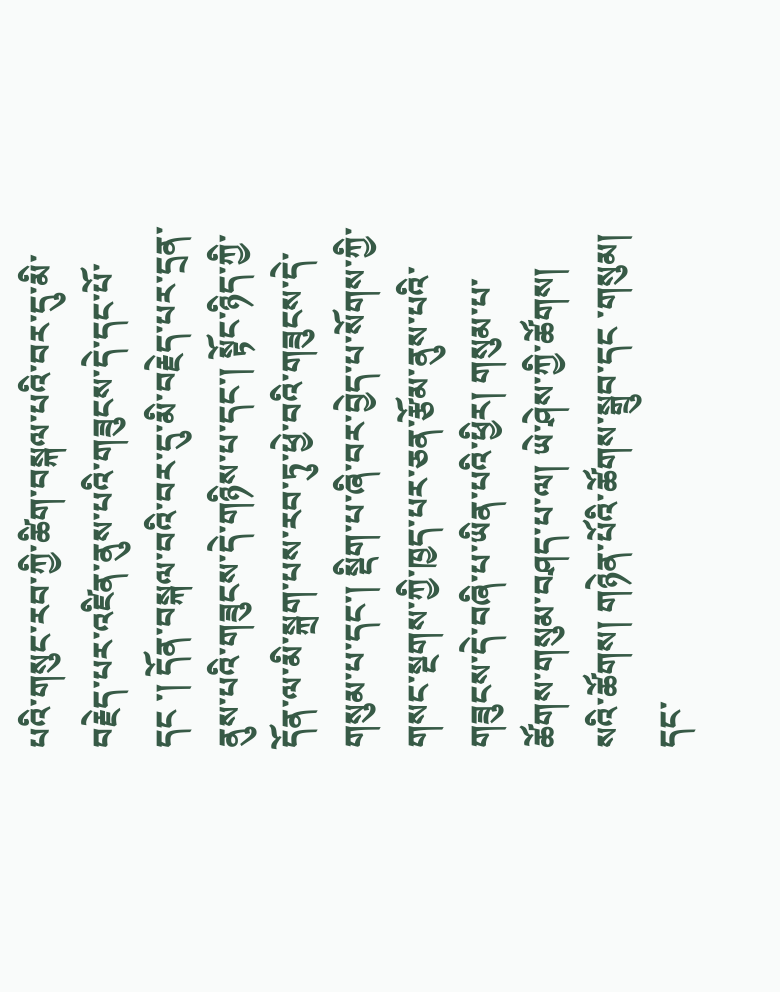པའི་གསུང་རབ་ཀྱི་ཚིག་བསྐལ་པའི་བར་དུ་མི་བརྗེད་པར་འཛིན་ནུས་པའི་གཟུངས་དེ་དང་པོ་དང ་། དོན་བསྐལ་བའི་བར་དུ་མི་བརྗེད་པར་དྲན་ནུས་པའི་གཟུངས་དེ་གཉིས་པ་དང་། སྟོང་ཉིད་ཀྱི་དོན་ལ་མི་སྐྲག་པས་རབ་ཏུ་ཕྱེ་བའི་གཟུངས་དེ་གསུམ་པ་དང་། སྡིག་པ་ཞི་བར་བྱེད་པ་སོགས་ཀྱི་གསང་སྔགས་ཀྱི་ཁྱད་པར་ཅན་རྩོམ་ནུས་པའི་གཟུངས་དེ་བཞི་པ་ཡིན་པའི་ཕྱིར། གསུམ་པ་ཚོགས་གསུམ་བཤད་པ་ལ། ཡེ་ཤེས་ཀྱི་ཚོགས། སའི་ཚོགས། གཉེན་པོའི་ཚོགས་སྒྲུབ་དང ་གསུམ། དང་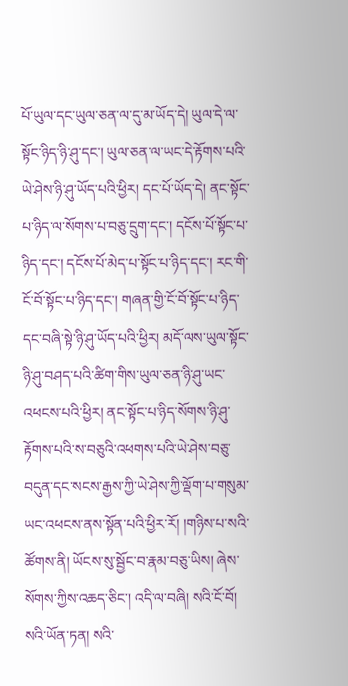པོ་ཡུལ་དང་ཡུལ་ཅན་ལ་དུ་མ་ཡོད་དེ། ཡུལ་དེ་ལ་སྟོང་ཉིད་ཉི་ཤུ་དང་། ཡུལ་ཅན་ལ་ཡང་དེ་རྟོགས་པའི་ཡེ་ཤེས་ཉི་ཤུ་ཡོད་པའི་ཕྱིར། དང་པོ་ཡོད་དེ། ནང་སྟོང་པ་ཉིད་ལ་སོགས་པ་བཅུ་དྲུག་དང་། དངོས་པོ་སྟོང་པ་ཉིད་དང་། དངོས་པོ་མེད་པ་སྟོང་པ་ཉིད་དང་། རང་གི་ངོ་བོ་སྟོང་པ་ཉིད་དང་། གཞན་གྱི་ངོ་བོ་སྟོང་པ་ཉིད་དང་བཞི་སྟེ་ཉི་ཤུ་ཡོད་པའི་ཕྱིར། མདོ་ལས་ཡུལ་སྟོང་ཉི་ཤུ་བཤད་པའི་ཚིག་གིས་ཡུལ་ཅན་ཉི་ཤུ་ཡང་འཕངས་པའི་ཕྱིར། ནང་སྟོང་པ་ཉིད་སོགས་ཉི་ཤུ་རྟོགས་པའི་ས་བཅུའི་འཕགས་པའི་ཡེ་ཤེས་བཅུ་བདུན་དང་སངས་རྒྱས་ཀྱི་ཡེ་ཤེས་ཀྱི་ལྡོག་པ་གསུམ་ཡང་འཕངས་ནས་སྟོན་པའི་ཕྱིར་རོ། །གཉིས་པ་སའི་ཚོགས་ནི། ཡོངས་སུ་སྦྱོང་བ་རྣམ་བཅུ་ཡིས། ཞེས་སོགས་ཀྱིས་འཆད་ཅིང་། འདི་ལ་བཞི། སའི་ངོ་བོ། སའི་ཡོན་ཏན། སའི་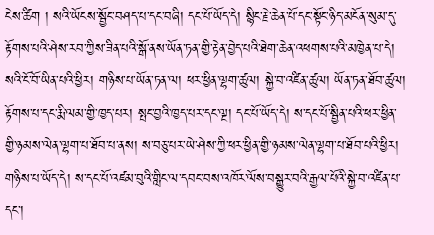ངེས་ཚིག ། སའི་ཡོངས་སྦྱོང་བཤད་པ་དང་བཞི། དང་པོ་ཡོད་དེ། སྙིང་རྗེ་ཆེན་པོ་དང་སྟོང་ཉིད་མངོན་སུམ་དུ་རྟོགས་པའི་ཤེས་རབ་ཀྱིས་ཟིན་པའི་སྒོ་ནས་ཡོན་ཏན་གྱི་རྟེན་བྱེད་པའི་ཐེག་ཆེན་འཕགས་པའི་མཁྱེན་པ་དེ། སའི་ངོ་བོ་ཡིན་པའི་ཕྱིར། གཉིས་པ་ཡོན་ཏན་ལ། ཕར་ཕྱིན་ལྷག་ཚུལ། སྐྱེ་བ་འཛིན་ཚུལ། ཡོན་ཏན་ཐོབ་ཚུལ། རྟོགས་པ་དང་རྨི་ལམ་གྱི་ཁྱད་པར། སྤང་བྱའི་ཁྱད་པར་དང་ལྔ། དང་པོ་ཡོད་དེ། ས་དང་པོ་སྦྱིན་པའི་ཕར་ཕྱིན་གྱི་ཉམས་ལེན་ལྷག་པ་ཐོབ་པ་ནས། ས་བཅུ་པར་ཡེ་ཤེས་ཀྱི་ཕར་ཕྱིན་གྱི་ཉམས་ལེན་ལྷག་པ་ཐོབ་པའི་ཕྱིར། གཉིས་པ་ཡོད་དེ། ས་དང་པོ་འཛམ་བུའི་གླིང་ལ་དབང་བས་འཁོར་ལོས་བསྒྱུར་བའི་རྒྱལ་པོའི་སྐྱེ་བ་འཛིན་པ་དང་།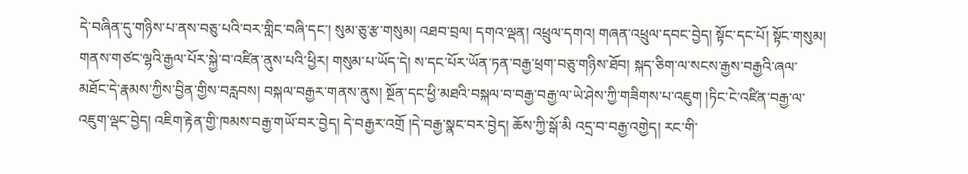དེ་བཞིན་དུ་གཉིས་པ་ནས་བཅུ་པའི་བར་གླིང་བཞི་དང་། སུམ་ཅུ་རྩ་གསུམ། འཐབ་བྲལ། དགའ་ལྡན། འཕྲུལ་དགའ། གཞན་འཕྲུལ་དབང་བྱེད། སྟོང་དང་པོ། སྟོང་གསུམ། གནས་གཙང་ལྷའི་རྒྱལ་པོར་སྐྱེ་བ་འཛིན་ནུས་པའི་ཕྱིར། གསུམ་པ་ཡོད་དེ། ས་དང་པོར་ཡོན་ཏན་བརྒྱ་ཕྲག་བཅུ་གཉིས་ཐོབ། སྐད་ཅིག་ལ་སངས་རྒྱས་བརྒྱའི་ཞལ་མཐོང་དེ་རྣམས་ཀྱིས་བྱིན་གྱིས་བརླབས། བསྐལ་བརྒྱར་གནས་ནུས། སྔོན་དང་ཕྱི་མཐའི་བསྐལ་བ་བརྒྱ་བརྒྱ་ལ་ཡེ་ཤེས་ཀྱི་གཟིགས་པ་འཇུག །ཏིང་ངེ་འཛིན་བརྒྱ་ལ་འཇུག་ལྡང་བྱེད། འཇིག་རྟེན་གྱི་ཁམས་བརྒྱ་གཡོ་བར་བྱེད། དེ་བརྒྱར་འགྲོ །དེ་བརྒྱ་སྣང་བར་བྱེད། ཆོས་ཀྱི་སྒོ་མི འདྲ་བ་བརྒྱ་འགྱེད། རང་གི་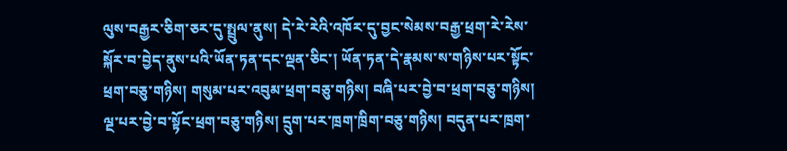ལུས་བརྒྱར་ཅིག་ཅར་དུ་སྤྲུལ་ནུས། དེ་རེ་རེའི་འཁོར་དུ་བྱང་སེམས་བརྒྱ་ཕྲག་རེ་རེས་སྐོར་བ་བྱེད་ནུས་པའི་ཡོན་ཏན་དང་ལྡན་ཅིང་། ཡོན་ཏན་དེ་རྣམས་ས་གཉིས་པར་སྟོང་ཕྲག་བཅུ་གཉིས། གསུམ་པར་འབུམ་ཕྲག་བཅུ་གཉིས། བཞི་པར་བྱེ་བ་ཕྲག་བཅུ་གཉིས། ལྔ་པར་བྱེ་བ་སྟོང་ཕྲག་བཅུ་གཉིས། དྲུག་པར་ཁྲག་ཁྲིག་བཅུ་གཉིས། བདུན་པར་ཁྲག་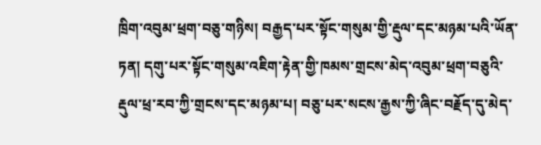ཁྲིག་འབུམ་ཕྲག་བཅུ་གཉིས། བརྒྱད་པར་སྟོང་གསུམ་གྱི་རྡུལ་དང་མཉམ་པའི་ཡོན་ཏན། དགུ་པར་སྟོང་གསུམ་འཇིག་རྟེན་གྱི་ཁམས་གྲངས་མེད་འབུམ་ཕྲག་བཅུའི་རྡུལ་ཕྲ་རབ་ཀྱི་གྲངས་དང་མཉམ་པ། བཅུ་པར་སངས་རྒྱས་ཀྱི་ཞིང་བརྗོད་དུ་མེད་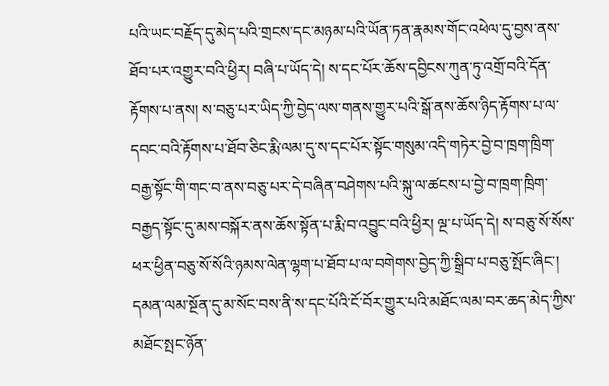པའི་ཡང་བརྗོད་དུ་མེད་པའི་གྲངས་དང་མཉམ་པའི་ཡོན་ཏན་རྣམས་གོང་འཕེལ་དུ་བྱས་ནས་ཐོབ་པར་འགྱུར་བའི་ཕྱིར། བཞི་པ་ཡོད་དེ། ས་དང་པོར་ཆོས་དབྱིངས་ཀུན་ཏུ་འགྲོ་བའི་དོན་རྟོགས་པ་ནས། ས་བཅུ་པར་ཡིད་ཀྱི་བྱེད་ལས་གནས་གྱུར་པའི་སྒོ་ནས་ཆོས་ཉིད་རྟོགས་པ་ལ་དབང་བའི་རྟོགས་པ་ཐོབ་ཅིང་རྨི་ལམ་དུ་ས་དང་པོར་སྟོང་གསུམ་འདི་གཏེར་བྱེ་བ་ཁྲག་ཁྲིག་བརྒྱ་སྟོང་གི་གང་བ་ནས་བཅུ་པར་དེ་བཞིན་བཤེགས་པའི་སྐུ་ལ་ཚངས་པ་བྱེ་བ་ཁྲག་ཁྲིག་བརྒྱད་སྟོང་དུ་མས་བསྐོར་ནས་ཆོས་སྟོན་པ་རྨི་བ་འབྱུང་བའི་ཕྱིར། ལྔ་པ་ཡོད་དེ། ས་བཅུ་སོ་སོས་ཕར་ཕྱིན་བཅུ་སོ་སོའི་ཉམས་ལེན་ལྷག་པ་ཐོབ་པ་ལ་བགེགས་བྱེད་ཀྱི་སྒྲིབ་པ་བཅུ་སྤོང་ཞིང་། དམན་ལམ་སྔོན་དུ་མ་སོང་བས་ནི་ས་དང་པོའི་ངོ་བོར་གྱུར་པའི་མཐོང་ལམ་བར་ཆད་མེད་ཀྱིས་མཐོང་སྤང་ཉོན་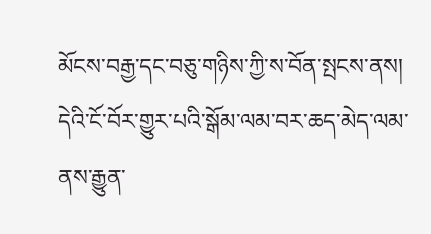མོངས་བརྒྱ་དང་བཅུ་གཉིས་ཀྱི་ས་བོན་སྤངས་ནས། དེའི་ངོ་བོར་གྱུར་པའི་སྒོམ་ལམ་བར་ཆད་མེད་ལམ་ནས་རྒྱུན་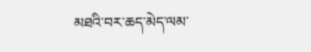མཐའི་བར་ཆད་མེད་ལམ་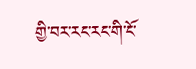གྱི་བར་རང་རང་གི་ངོ་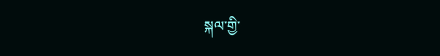སྐལ་གྱི་